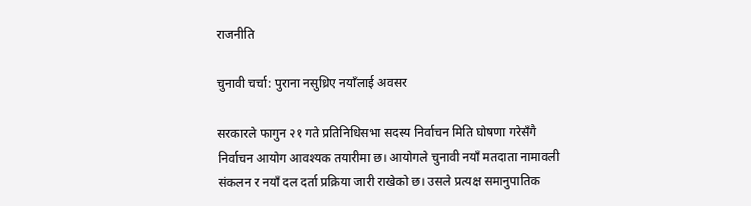राजनीति

चुनावी चर्चा: पुराना नसुध्रिए नयाँलाई अवसर

सरकारले फागुन २१ गते प्रतिनिधिसभा सदस्य निर्वाचन मिति घोषणा गरेसँगै निर्वाचन आयोग आवश्यक तयारीमा छ। आयोगले चुनावी नयाँ मतदाता नामावली संकलन र नयाँ दल दर्ता प्रक्रिया जारी राखेको छ। उसले प्रत्यक्ष समानुपातिक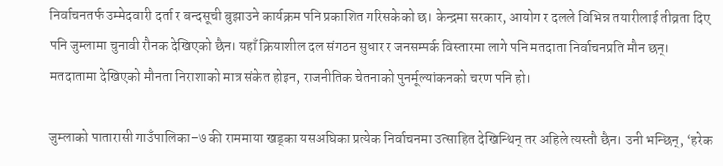निर्वाचनतर्फ उम्मेदवारी दर्ता र बन्दसूची बुझाउने कार्यक्रम पनि प्रकाशित गरिसकेको छ। केन्द्रमा सरकार, आयोग र दलले विभिन्न तयारीलाई तीव्रता दिए पनि जुम्लामा चुनावी रौनक देखिएको छैन। यहाँ क्रियाशील दल संगठन सुधार र जनसम्पर्क विस्तारमा लागे पनि मतदाता निर्वाचनप्रति मौन छन्। मतदातामा देखिएको मौनता निराशाको मात्र संकेत होइन, राजनीतिक चेतनाको पुनर्मूल्यांकनको चरण पनि हो।

जुम्लाको पातारासी गाउँपालिका–७ की राममाया खड्का यसअघिका प्रत्येक निर्वाचनमा उत्साहित देखिन्थिन् तर अहिले त्यस्तौ छैन। उनी भन्छिन्, ‘हरेक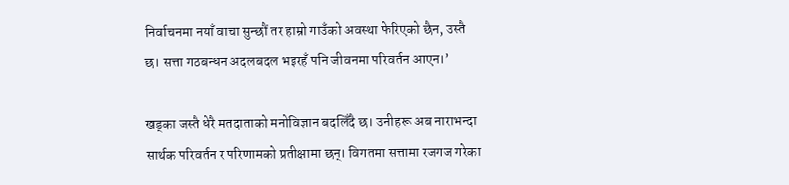निर्वाचनमा नयाँ वाचा सुन्छौं तर हाम्रो गाउँको अवस्था फेरिएको छैन, उस्तै छ। सत्ता गठबन्धन अदलबदल भइरहँ पनि जीवनमा परिवर्तन आएन।’

खड्का जस्तै धेरै मतदाताको मनोविज्ञान बदलिँदै छ। उनीहरू अब नाराभन्दा सार्थक परिवर्तन र परिणामको प्रतीक्षामा छन्। विगतमा सत्तामा रजगज गरेका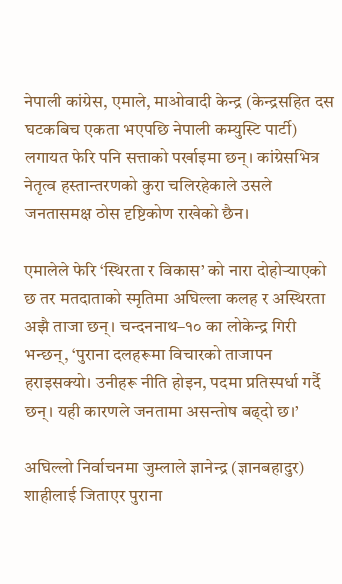नेपाली कांग्रेस, एमाले, माओवादी केन्द्र (केन्द्रसहित दस घटकबिच एकता भएपछि नेपाली कम्युस्टि पार्टी) लगायत फेरि पनि सत्ताको पर्खाइमा छन्। कांग्रेसभित्र नेतृत्व हस्तान्तरणको कुरा चलिरहेकाले उसले जनतासमक्ष ठोस दृष्टिकोण राखेको छैन।

एमालेले फेरि ‘स्थिरता र विकास’ को नारा दोहोर्‍याएको छ तर मतदाताको स्मृतिमा अघिल्ला कलह र अस्थिरता अझै ताजा छन्। चन्दननाथ–१० का लोकेन्द्र गिरी भन्छन्, ‘पुराना दलहरूमा विचारको ताजापन हराइसक्यो। उनीहरू नीति होइन, पदमा प्रतिस्पर्धा गर्दै छन्। यही कारणले जनतामा असन्तोष बढ्दो छ।’

अघिल्लो निर्वाचनमा जुम्लाले ज्ञानेन्द्र (ज्ञानबहादुर) शाहीलाई जिताएर पुराना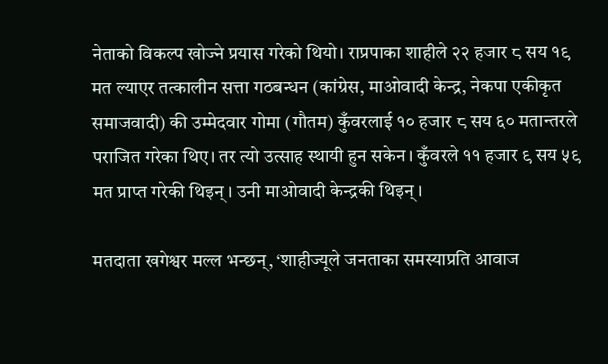नेताको विकल्प खोज्ने प्रयास गरेको थियो। राप्रपाका शाहीले २२ हजार ८ सय १९ मत ल्याएर तत्कालीन सत्ता गठबन्धन (कांग्रेस, माओवादी केन्द्र, नेकपा एकीकृत समाजवादी) की उम्मेदवार गोमा (गौतम) कुँवरलाई १० हजार ८ सय ६० मतान्तरले पराजित गरेका थिए। तर त्यो उत्साह स्थायी हुन सकेन। कुँवरले ११ हजार ९ सय ५९ मत प्राप्त गरेकी थिइन्। उनी माओवादी केन्द्रकी थिइन्।

मतदाता खगेश्वर मल्ल भन्छन्, ‘शाहीज्यूले जनताका समस्याप्रति आवाज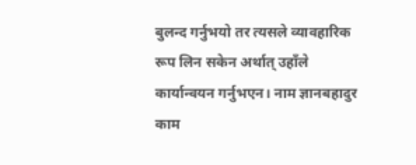बुलन्द गर्नुभयो तर त्यसले व्यावहारिक रूप लिन सकेन अर्थात् उहाँले कार्यान्वयन गर्नुभएन। नाम ज्ञानबहादुर काम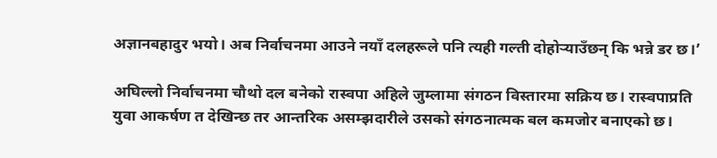अज्ञानबहादुर भयो। अब निर्वाचनमा आउने नयाँ दलहरूले पनि त्यही गल्ती दोहोर्‍याउँछन् कि भन्ने डर छ।’

अघिल्लो निर्वाचनमा चौथो दल बनेको रास्वपा अहिले जुम्लामा संगठन विस्तारमा सक्रिय छ। रास्वपाप्रति युवा आकर्षण त देखिन्छ तर आन्तरिक असम्झदारीले उसको संगठनात्मक बल कमजोर बनाएको छ।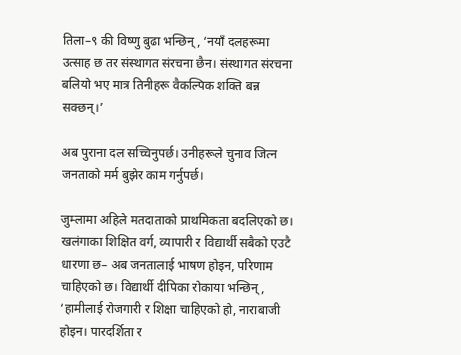तिला–९ की विष्णु बुढा भन्छिन्, ‘नयाँ दलहरूमा उत्साह छ तर संस्थागत संरचना छैन। संस्थागत संरचना बलियो भए मात्र तिनीहरू वैकल्पिक शक्ति बन्न सक्छन्।’

अब पुराना दल सच्चिनुपर्छ। उनीहरूले चुनाव जित्न जनताको मर्म बुझेर काम गर्नुपर्छ।

जुम्लामा अहिले मतदाताको प्राथमिकता बदलिएको छ। खलंगाका शिक्षित वर्ग, व्यापारी र विद्यार्थी सबैको एउटै धारणा छ– अब जनतालाई भाषण होइन, परिणाम चाहिएको छ। विद्यार्थी दीपिका रोकाया भन्छिन्, ‘हामीलाई रोजगारी र शिक्षा चाहिएको हो, नाराबाजी होइन। पारदर्शिता र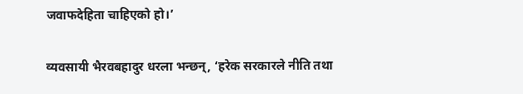जवाफदेहिता चाहिएको हो।’

व्यवसायी भैरवबहादुर धरला भन्छन्, ‘हरेक सरकारले नीति तथा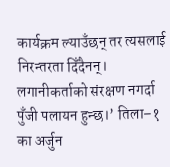कार्यक्रम ल्याउँछन् तर त्यसलाई निरन्तरता दिँदैनन्। लगानीकर्ताको संरक्षण नगर्दा पुँजी पलायन हुन्छ।’ तिला–१ का अर्जुन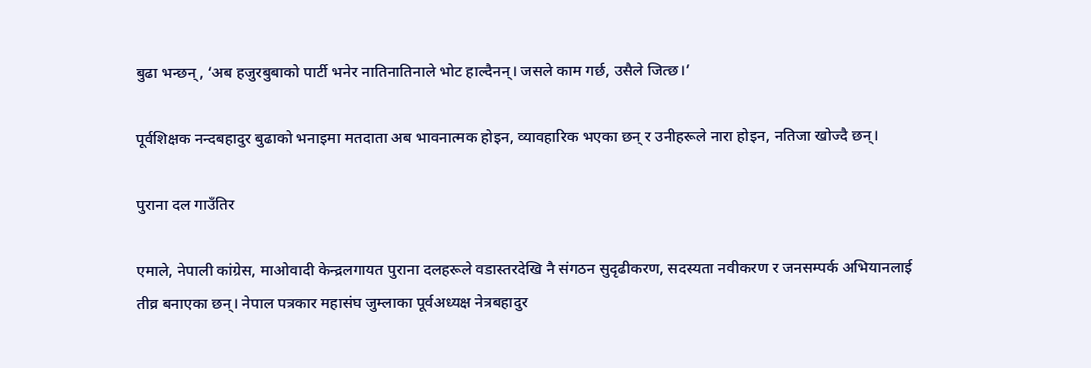बुढा भन्छन्, ‘अब हजुरबुबाको पार्टी भनेर नातिनातिनाले भोट हाल्दैनन्। जसले काम गर्छ, उसैले जित्छ।’

पूर्वशिक्षक नन्दबहादुर बुढाको भनाइमा मतदाता अब भावनात्मक होइन, व्यावहारिक भएका छन् र उनीहरूले नारा होइन, नतिजा खोज्दै छन्।

पुराना दल गाउँतिर

एमाले, नेपाली कांग्रेस, माओवादी केन्द्रलगायत पुराना दलहरूले वडास्तरदेखि नै संगठन सुदृढीकरण, सदस्यता नवीकरण र जनसम्पर्क अभियानलाई तीव्र बनाएका छन्। नेपाल पत्रकार महासंघ जुम्लाका पूर्वअध्यक्ष नेत्रबहादुर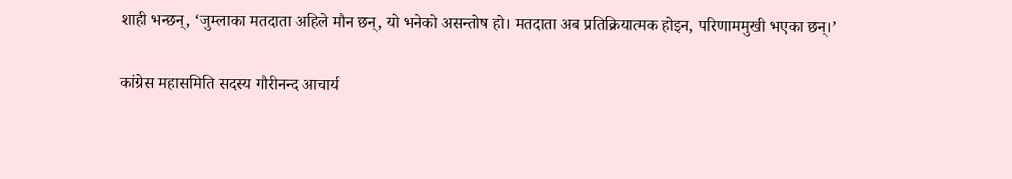शाही भन्छन्, ‘जुम्लाका मतदाता अहिले मौन छन्, यो भनेको असन्तोष हो। मतदाता अब प्रतिक्रियात्मक होइन, परिणाममुखी भएका छन्।’

कांग्रेस महासमिति सदस्य गौरीनन्द आचार्य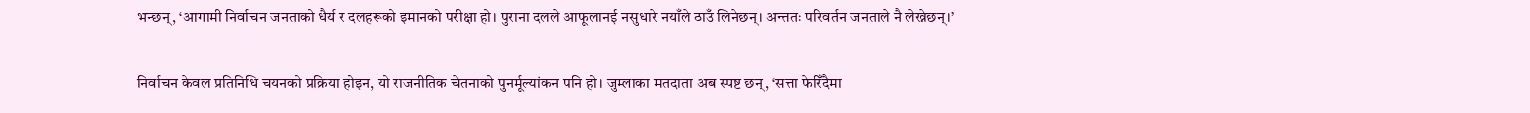भन्छन्, ‘आगामी निर्वाचन जनताको धैर्य र दलहरूको इमानको परीक्षा हो। पुराना दलले आफूलानई नसुधारे नयाँले ठाउँ लिनेछन्। अन्ततः परिवर्तन जनताले नै लेख्नेछन्।’

निर्वाचन केवल प्रतिनिधि चयनको प्रक्रिया होइन, यो राजनीतिक चेतनाको पुनर्मूल्यांकन पनि हो। जुम्लाका मतदाता अब स्पष्ट छन्, ‘सत्ता फेरिँदैमा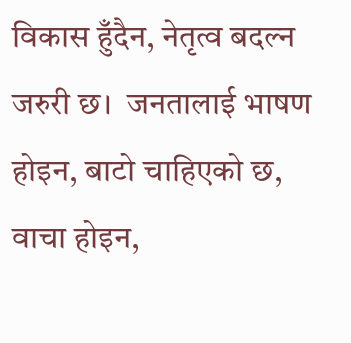विकास हुँदैन, नेतृत्व बदल्न जरुरी छ।  जनतालाई भाषण होइन, बाटो चाहिएको छ, वाचा होइन,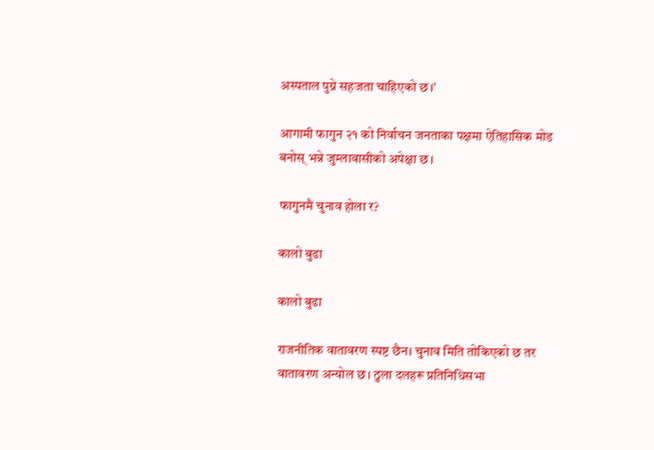अस्पताल पुग्ने सहजता चाहिएको छ।’

आगामी फागुन २१ को निर्वाचन जनताका पक्षमा ऐतिहासिक मोड बनोस् भन्ने जुम्लावासीको अपेक्षा छ।

फागुनमै चुनाव होला र?

कालो बुढा

कालो बुढा

राजनीतिक वातावरण स्पष्ट छैन। चुनाव मिति तोकिएको छ तर वातावरण अन्योल छ। ठुला दलहरू प्रतिनिधिसभा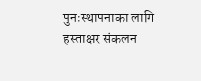पुनःस्थापनाका लागि हस्ताक्षर संकलन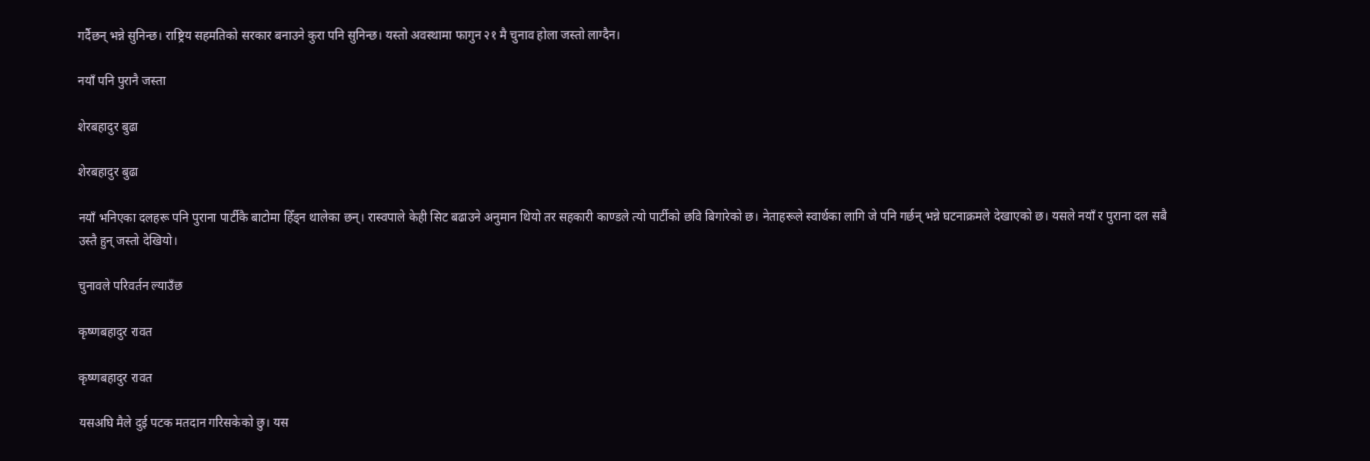गर्दैछन् भन्ने सुनिन्छ। राष्ट्रिय सहमतिको सरकार बनाउने कुरा पनि सुनिन्छ। यस्तो अवस्थामा फागुन २१ मै चुनाव होला जस्तो लाग्दैन।

नयाँ पनि पुरानै जस्ता

शेरबहादुर बुढा

शेरबहादुर बुढा

नयाँ भनिएका दलहरू पनि पुराना पार्टीकै बाटोमा हिँड्न थालेका छन्। रास्वपाले केही सिट बढाउने अनुमान थियो तर सहकारी काण्डले त्यो पार्टीको छवि बिगारेको छ। नेताहरूले स्वार्थका लागि जे पनि गर्छन् भन्ने घटनाक्रमले देखाएको छ। यसले नयाँ र पुराना दल सबै उस्तै हुन् जस्तो देखियो।

चुनावले परिवर्तन ल्याउँछ

कृष्णबहादुर रावत

कृष्णबहादुर रावत

यसअघि मैले दुई पटक मतदान गरिसकेको छु। यस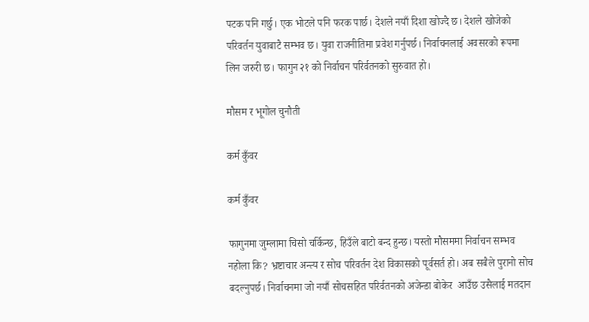पटक पनि गर्छु। एक भोटले पनि फरक पार्छ। देशले नयाँ दिशा खोज्दै छ। देशले खोजेको परिवर्तन युवाबाटै सम्भव छ। युवा राजनीतिमा प्रवेश गर्नुपर्छ। निर्वाचनलाई अवसरको रूपमा लिन जरुरी छ। फागुन २१ को निर्वाचन परिर्वतनको सुरुवात हो।

मौसम र भूगोल चुनौती

कर्म कुँवर

कर्म कुँवर

फागुनमा जुम्लामा चिसो चर्किन्छ, हिउँले बाटो बन्द हुन्छ। यस्तो मौसममा निर्वाचन सम्भव नहोला कि? भ्रष्टाचार अन्त्य र सोच परिवर्तन देश विकासको पूर्वसर्त हो। अब सबैले पुरानो सोच बदल्नुपर्छ। निर्वाचनमा जो नयाँ सोचसहित परिर्वतनको अजेन्डा बोकेर  आउँछ उसैलाई मतदान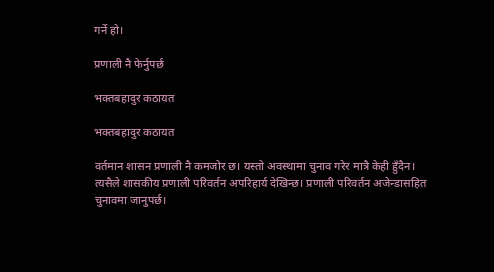गर्ने हो।

प्रणाली नै फेर्नुपर्छ

भक्तबहादुर कठायत

भक्तबहादुर कठायत

वर्तमान शासन प्रणाली नै कमजोर छ। यस्तो अवस्थामा चुनाव गरेर मात्रै केही हुँदैन। त्यसैले शासकीय प्रणाली परिवर्तन अपरिहार्य देखिन्छ। प्रणाली परिवर्तन अजेन्डासहित चुनावमा जानुपर्छ।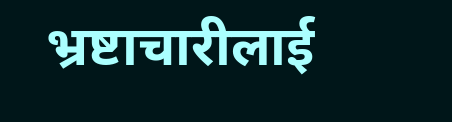भ्रष्टाचारीलाई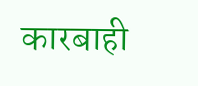कारबाही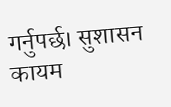गर्नुपर्छ। सुशासन कायम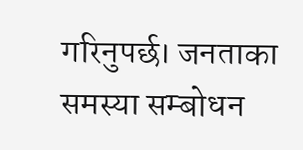गरिनुपर्छ। जनताका समस्या सम्बोधन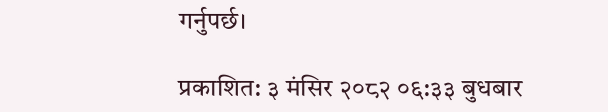गर्नुपर्छ।

प्रकाशित: ३ मंसिर २०८२ ०६:३३ बुधबार